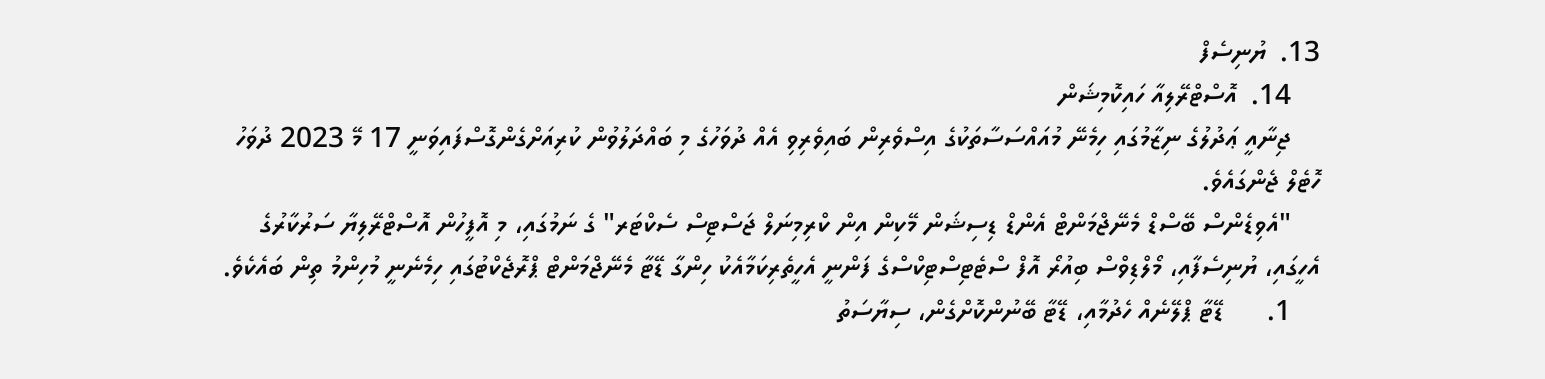13.  ޔުނިސެފް
    14.  އޮސްޓްރޭލިއާ ހައިކޮމިޝަން
    ޖިނާއީ ޢަދުލުގެ ނިޒާމުގައި ހިމެނޭ މުއައްސަސާތަކުގެ އިސްވެރިން ބައިވެރިވި އެއް ދުވަހުގެ މި ބައްދަލުވުން ކުރިއަށްގެންގޮސްފައިވަނީ 17 މޭ 2023 ދުވަހު ހޮޓެލް ޖެންގައެވެ.
    "އެވިޑެންސް ބޭސްޑް މެނޭޖްމަންޓް އެންޑް ޑިސިޝަން މޭކިން އިން ކްރިމިނަލް ޖަސްޓިސް ސެކްޓަރ" ގެ ނަމުގައި، މި އޮފީހުން އޮސްޓްރޭލިޔާ ސަރުކާރުގެ އެހީގައި، ޔުނިސެފާއި، މޯލްޑިވްސް ބިއުރޯ އޮފް ސްޓެޓިސްޓިކްސްގެ ފަންނީ އެހީތެރިކަމާއެކު ހިންގާ ޑޭޓާ މެނޭޖްމަންޓް ޕްރޮޖެކްޓުގައި ހިމެނެނީ މުހިންމު ތިން ބައެކެވެ.
    1.      ޑޭޓާ ޕްލޭނެއް ހެދުމާއި، ޑޭޓާ ބޭނުންކޮށްގެން، ސިޔާސަތު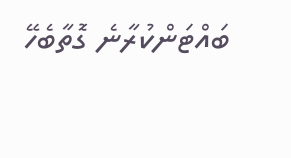ބައްޓަންކުރާނެ ގޮތާބެހޭ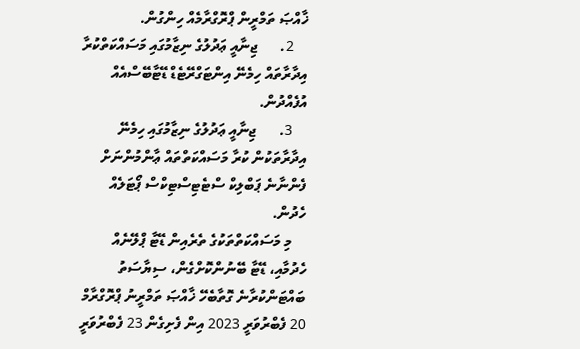ޚާއްޞަ ތަމްރީން ޕްރޮގްރާމެއް ހިންގުން.
    2.      ޖިނާއީ ޢަދުލުގެ ނިޒާމުގައި މަސައްކަތްކުރާ އިދާރާތައް ހިމެނޭ އިންޓަގްރޭޓެޑް ޑޭޓާބޭސްއެއް އުފެއްދުން.
    3.      ޖިނާއީ ޢަދުލުގެ ނިޒާމުގައި ހިމެނޭ އިދާރާތަކުން ކުރާ މަސައްކަތްތައް ޢާންމުންނަށް ފެންނާނެ ޕަބްލިކް ސްޓެޓިސްޓިކްސް ޕޯޓަލެއް ހެދުން.
    މި މަސައްކަތްތަކުގެ ތެރެއިން ޑޭޓާ ޕްލޭނެއް ހެދުމާއި، ޑޭޓާ ބޭނުންކޮށްގެން، ސިޔާސަތު ބައްޓަންކުރާނެ ގޮތާބެހޭ ޚާއްޞަ ތަމްރީނު ޕްރޮގްރާމް 20 ފެބްރުވަރީ 2023 އިން ފެށިގެން 23 ފެބްރުވަރީ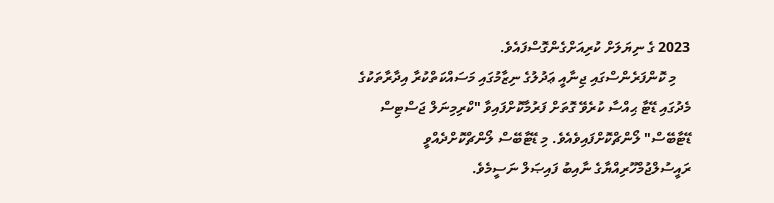2023 ގެ ނިޔަލަށް ކުރިއަށްގެންގޮސްފައެވެ.
    މި ކޮންފަރެންސްގައި ޖިނާއީ ޢަދުލުގެ ނިޒާމުގައި މަސައްކަތްކުރާ އިދާރާތަކުގެ މެދުގައި ޑޭޓާ ޙިއްސާ ކުރެވޭ ގޮތަށް ފަރުމާކޮށްފައިވާ "ކްރިމިނަލް ޖަސްޓިސް ޑޭޓާބޭސް" ލޯންޗްކޮށްފައިވެއެވެ. މި ޑޭޓާބޭސް ލޯންޗްކޮށްދެއްވީ ރައީސުލްޖުމްހޫރިއްޔާގެ ނާއިބު ފައިޞަލް ނަސީމެވެ.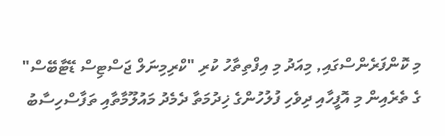މި ކޮންފަރެންސްގައި, މިއަދު މި އިފްތިތާހު ކުރި "ކްރިމިނަލް ޖަސްޓިސް ޑޭޓާބޭސް" ގެ ތެރެއިން މި އޮފީހާއި ދިވެހި ފުލުހުންގެ ޚިދުމަތާ ދެމެދު މައުލޫމާތާއި ތަފާސްހިސާބު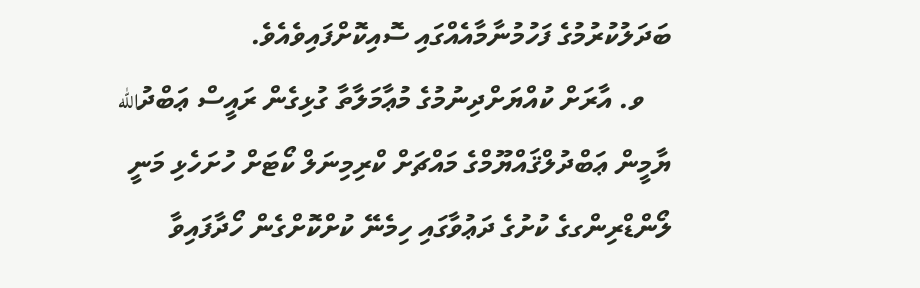ބަދަލުކުރުމުގެ ފަހުމުނާމާއެއްގައި ސޮއިކޮށްފައިވެއެވެ.
    ވ. އާރަށް ކުއްޔަށްދިނުމުގެ މުޢާމަލާތާ ގުޅިގެން ރައީސް ޢަބްދުالله ޔާމީން ޢަބްދުލްޤައްޔޫމްގެ މައްޗަށް ކްރިމިނަލް ކޯޓަށް ހުށަހެޅި މަނީ ލޯންޑްރިންގގެ ކުށުގެ ދަޢުވާގައި ހިމެނޭ ކުށްކޮށްގެން ހޯދާފައިވާ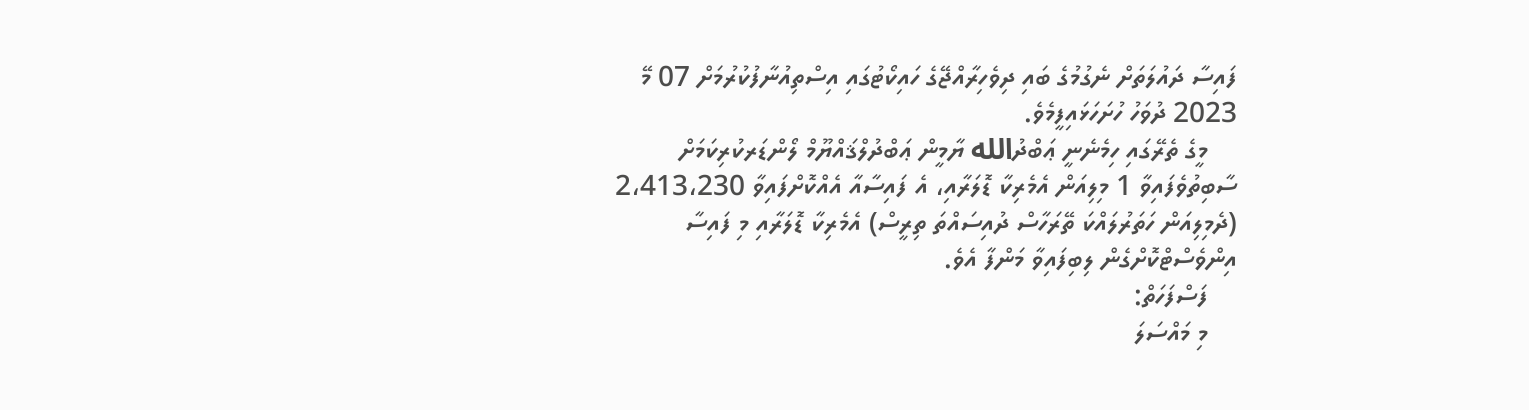ފައިސާ ދައުލަތަށް ނެގުމުގެ ބައި ދިވެހިރާއްޖޭގެ ހައިކޯޓުގައި އިސްތިއުނާފުކުރުމަށް 07 މޭ 2023 ދުވަހު ހުށަހަޅައިފީމެވެ.
    މީގެ ތެރޭގައި ހިމެނެނީ ޢަބްދުالله ޔާމީން ޢަބްދުލްޤައްޔޫމް ލޯންޑަރކުރިކަމަށް ސާބިތުވެފައިވާ 1 މިލިއަން އެމެރިކާ ޑޮލަރާއި، އެ ފައިސާއާ އެއްކޮށްފައިވާ 2،413،230 (ދެމިލިއަން ހަތަރުލައްކަ ތޭރަހާސް ދުއިސައްތަ ތިރީސް) އެމެރިކާ ޑޮލަރާއި މި ފައިސާ އިންވެސްޓްކޮށްގެން ލިބިފައިވާ މަންފާ އެވެ.
    ފަސްފަހަތް:
    މި މައްސަލަ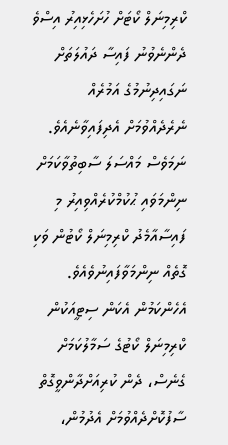ކްރިމިނަލް ކޯޓަށް ހުށަހެޅިއިރު އިސްވެ ދެންނެވުނު ފައިސާ ދައުލަތަށް ނަގައިދިނުމުގެ އަމުރެއް ނެރެދެއްވުމަށް އެދިފައިވާނެއެވެ. ނަމަވެސް މައްސަލަ ސާބިތުވާކަމަށް ނިންމަވައި ޙުކުމްކުރެއްވިއިރު މި ފައިސާއާމެދު ކްރިމިނަލް ކޯޓުން ވަކި ގޮތެއް ނިންމަވާފައިނުވެއެވެ. އެހެންކަމުން އެކަން ސިޓީއަކުން ކްރިމިނަލް ކޯޓުގެ ސަމާލުކަމަށް ގެނެސް، ދެން ކުރިއަށްދާންވީގޮތް ސާފުކޮށްދެއްވުމަށް އެދުމުން،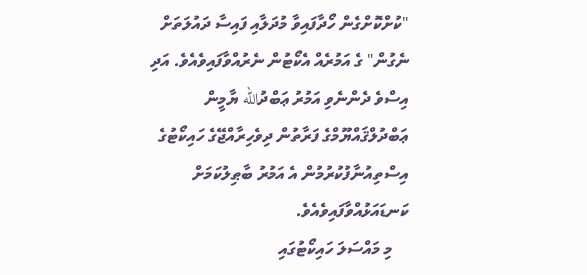"ކުށްކޮށްގެން ހޯދާފައިވާ މުދަލާއި ފައިސާ ދައުލަތަށް ނެގުން" ގެ އަމުރެއް އެކޯޓުން ނެރުއްވާފައިވެއެވެ. އަދި އިސްވެ ދެންނެވި އަމުރު ޢަބްދުالله ޔާމީން ޢަބްދުލްޤައްޔޫމްގެ ފަރާތުން ދިވެހިރާއްޖޭގެ ހައިކޯޓުގެ އިސްތިއުނާފުކުރުމުން އެ އަމުރު ބާޠިލުކަމަށް ކަނޑައަޅުއްވާފައިވެއެވެ.
    މި މައްސަލަ ހައިކޯޓުގައި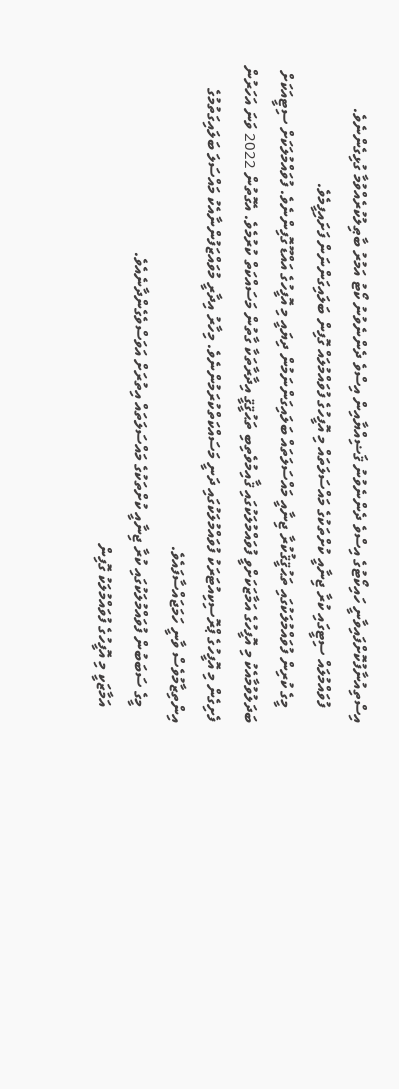އިސްތިއުނާފުކޮށްފައިވާނީ ހައިކޯޓުގެ އިސްވެ ދެންނެވުނު ޤަޟިއްޔާއިން އިސްވެ ދެންނެވުނު ކޯޓު އަމުރު ބާޠިލުކުރެއްވުމާ ގުޅިގެންނެވެ.
    ފުވައްމުލައް ސިޓީގައި ކުރާ ޖިނާއީ ކުށްތަކުގެ މައްސަލަތައް މި އޮފީހުގެ ފުވައްމުލައް ގޮފިން ބަލައިގަންނަން ފަށައިފީމެވެ.
    މީގެ ކުރިން ފުވައްމުލަކުގައި ތަޙުޤީޤުކުރާ ޖިނާއީ މައްސަލަތައް ބަލައިގަންނަމުން ދިޔައީ މި އޮފީހުގެ އައްޑޫ ގޮފިންނެވެ. ފުވައްމުލަކަށް ސިޓީއަކަށް ބަދަލުވުމާއެކު މި އޮފީހުގެ އަމާޒަކަށްވީ ފުވައްމުލަކުގައި ޤާއިމުވެތިބި ތަޙުޤީޤީ އިދާރާތަކާ ގާތުން މަސައްކަތް ކުރުމެވެ. އެގޮތުން 2022 ވަނަ އަހަރުން ފެށިގެން މި އޮފީހުގެ ޕްރޮސިކިއުޓަރަކު ފުވައްމުލަކުގައި ދަނީ މަސައްކަތްކުރަމުންނެވެ. މިހާރު އިދާރީ މުވައްޒަފުންނާއެކު މައްސަލަ ބަލައިގަތުމުގެ އިންތިޒާމުވެސް ވާނީ ހަމަޖައްސާފައެވެ.
    މީގެ ސަބަބުން ފުވައްމުލަކުގައި ކުރާ ޖިނާއީ ކުށްތަކުގެ މައްސަލަތައް އިތުރަށް އަވަސްވެގެންދާނެއެވެ.
    އަމާޒަކީ މި އޮފީހުގެ ފުވައްމުލަކު ގޮފިން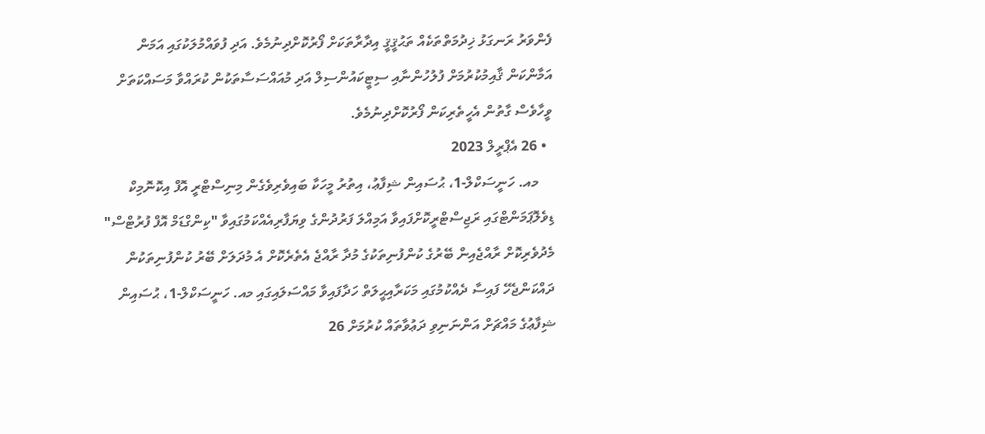ފެންވަރު ރަނގަޅު ޚިދުމަތްތަކެއް ތަޙުޤީޤީ އިދާރާތަކަށް ފޯރުކޮށްދިނުމެވެ. އަދި ފުވައްމުލަކުގައި އަމަން އަމާންކަން ޤާއިމުކުރުމަށް ފުލުހުންނާއި ސިޓީކައުންސިލް އަދި މުއައްސަސާތަކުން ކުރައްވާ މަސައްކަތަށް ވީހާވެސް ގާތުން އެހީތެރިކަން ފޯރުކޮށްދިނުމެވެ.
  • 26 އެޕްރީލް 2023
    މއ. ހަނީސަކްލް-1، ޙުސައިން ޝިފާޢު، އިތުރު މީހަކާ ބައިވެރިވެގެން މިނިސްޓްރީ އޮފް އިކޮނޮމިކް ޑިވެލޮޕަމަންޓްގައި ރަޖިސްޓްރީކޮށްފައިވާ އަމިއްލަ ފަރުދުންގެ ވިޔަފާރިއެއްކަމުގައިވާ "ކިންގްޑަމް އޮފް ފުރުޓްސް" މެދުވެރިކޮށް ރާއްޖެއިން ބޭރުގެ ކުންފުނިތަކުގެ މުދާ ރާއްޖެ އެތެރެކޮށް އެ މުދަލަށް ބޭރު ކުންފުނިތަކުން ދައްކަންޖެހޭ ފައިސާ ދެއްކުމުގައި މަކަރާއިޙީލަތް ހަދާފައިވާ މައްސަލައިގައި މއ. ހަނީސަކްލް-1، ޙުސައިން ޝިފާޢުގެ މައްޗަށް އަންނަނިވި ދަޢުވާތައް ކުރުމަށް 26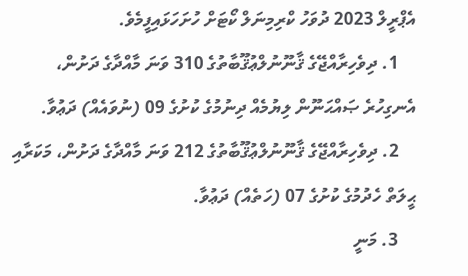އެޕްރީލް 2023 ދުވަހު ކްރިމިނަލް ކޯޓަށް ހުށަހަޅައިފީމެވެ.
    1. ދިވެހިރާއްޖޭގެ ޤާނޫނުލްޢުޤޫބާތުގެ 310 ވަނަ މާއްދާގެ ދަށުން، އެނގިހުރެ ޞައްޙަނޫން ލިޔުމެއް ދިނުމުގެ ކުށުގެ 09 (ނުވައެއް) ދަޢުވާ.
    2. ދިވެހިރާއްޖޭގެ ޤާނޫނުލްޢުޤޫބާތުގެ 212 ވަނަ މާއްދާގެ ދަށުން، މަކަރާއި ޙީލަތް ހެދުމުގެ ކުށުގެ 07 (ހަތެއް) ދަޢުވާ.
    3. މަނީ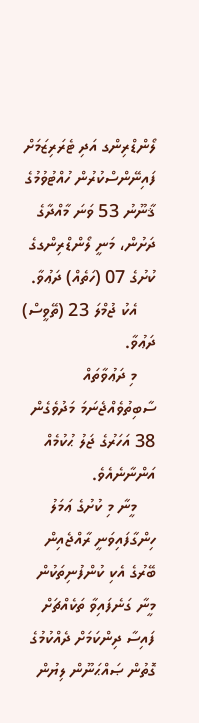ލޯންޑްރިންގ އަދި ޓެރަރިޒަމަށް ފައިނޭންސްކުރުން ހުއްޓުވުމުގެ ޤާނޫނު 53 ވަނަ މާއްދާގެ ދަށުން، މަނީ ލޯންޑްރިންގގެ ކުށުގެ 07 (ހަތެއް) ދަޢުވާ.
    އެކު ޖުމްލަ 23 (ތޭވީސް) ދަޢުވާ.
    މި ދަޢުވާތައް ސާބިތުވެއްޖެނަމަ މަދުވެގެން 38 އަހަރުގެ ޖަލު ޙުކުމެއް އަންނާނެއެވެ.
    މީނާ މި ކުށުގެ ޢަމަލު ހިންގާފައިވަނީ ރާއްޖެއިން ބޭރުގެ އެކި ކުންފުނިތަކުން މީނާ ގަނެފައިވާ ތަކެއްޗަށް ފައިސާ ދިންކަމަށް ދެއްކުމުގެ ގޮތުން ޞައްޙަނޫން ލިޔުން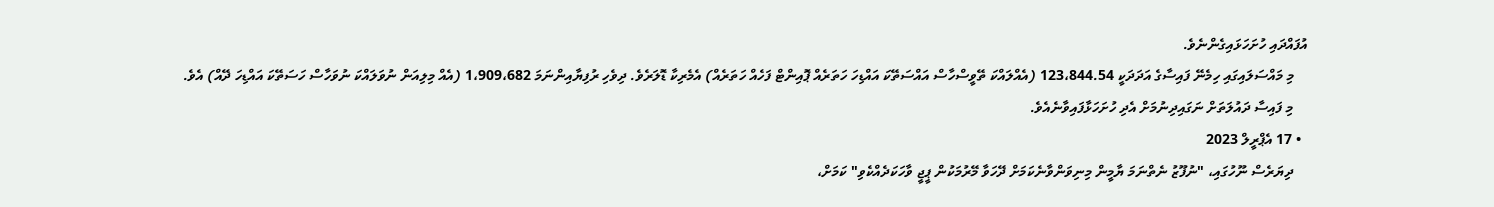އުފައްދައި ހުށަހަޅައިގެންނެވެ.
    މި މައްސަލައިގައި ހިމެނޭ ފައިސާގެ އަދަދަކީ 123،844.54 (އެއްލައްކަ ތޭވީސްހާސް އައްސަތޭކަ އައްޑިހަ ހަތަރެއް ޕޮއިންޓް ފަހެއް ހަތަރެއް) އެމެރިކާ ޑޮލަރެވެ. ދިވެހި ރުފިޔާއިންނަމަ 1،909،682 (އެއް މިލިއަން ނުވަލައްކަ ނުވަހާސް ހަސަތޭކަ އައްޑިހަ ދޭއް) އެވެ.
    މި ފައިސާ ދައުލަތަށް ނަގައިދިނުމަށް އެދި ހުށަހަޅާފައިވާނެއެވެ.
  • 17 އެޕްރީލް 2023
    ދިޔަރެސް ނޫހުގައި، "ނުފޫޒު ނެތްނަމަ ޔާމީން މިނިވަންވާނެކަމަށް ދޭހަވާ މޭރުމަކުން ޕީޖީ ވާހަކަދެއްކެވި" ކަމަށް،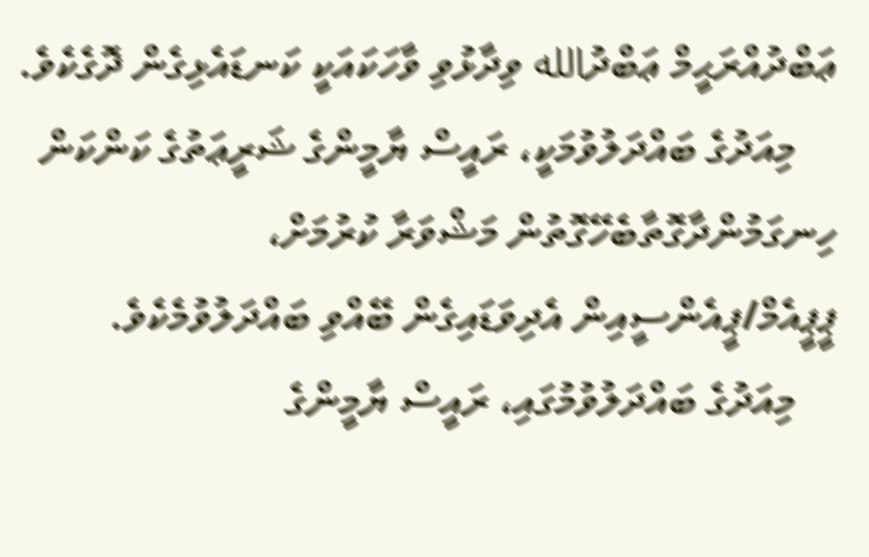ޢަބްދުއްރަޙީމް ޢަބްދުالله ވިދާޅުވި ވާހަކައަކީ ކަނޑައެޅިގެން ދޮގެކެވެ.
    މިއަދުގެ ބައްދަލުވުމަކީ، ރައީސް ޔާމީންގެ ޝަރީޢަތުގެ ކަންކަން ހިނގަމުންދާގޮތާބެހޭގޮތުން މަޝްވަރާ ކުރުމަށް، ޕީޕީއެމް/ޕީއެންސީއިން އެދިވަޑައިގެން ބޭއްވި ބައްދަލުވުމެކެވެ.
    މިއަދުގެ ބައްދަލުވުމުގައި، ރައީސް ޔާމީންގެ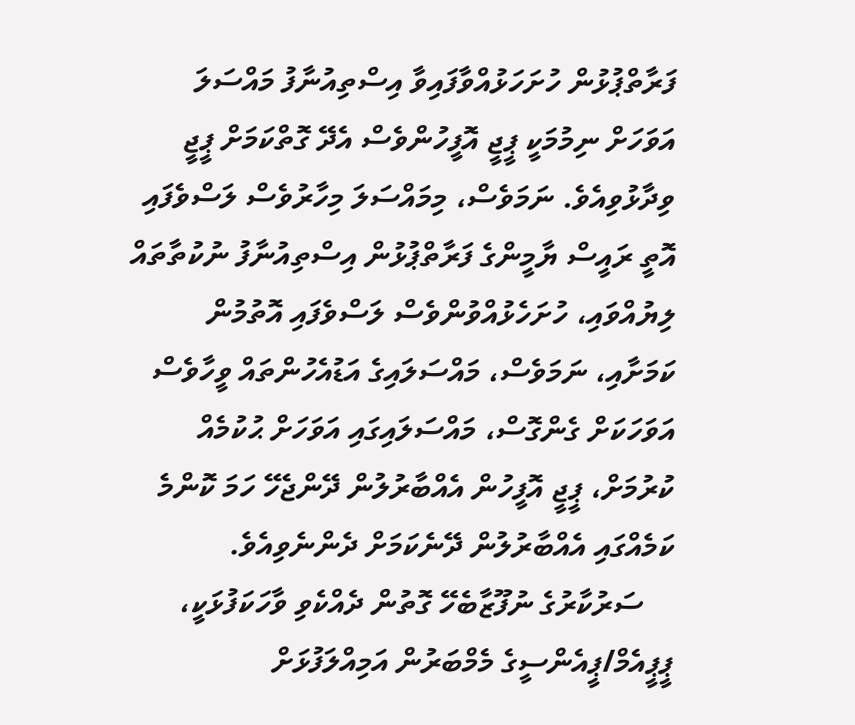ފަރާތްޕުޅުން ހުށަހަޅުއްވާފައިވާ އިސްތިއުނާފު މައްސަލަ އަވަހަށް ނިމުމަކީ ޕީޖީ އޮފީހުންވެސް އެދޭ ގޮތްކަމަށް ޕީޖީ ވިދާޅުވިއެވެ. ނަމަވެސް، މިމައްސަލަ މިހާރުވެސް ލަސްވެފައި އޮތީ ރައީސް ޔާމީންގެ ފަރާތްޕުޅުން އިސްތިއުނާފު ނުކުތާތައް ލިޔުއްވައި، ހުށަހެޅުއްވުންވެސް ލަސްވެފައި އޮތުމުން ކަމަށާއި، ނަމަވެސް، މައްސަލައިގެ އަޑުއެހުންތައް ވީހާވެސް އަވަހަކަށް ގެންގޮސް، މައްސަލައިގައި އަވަހަށް ޙުކުމެއް ކުރުމަށް، ޕީޖީ އޮފީހުން އެއްބާރުލުން ދޭންޖެހޭ ހަމަ ކޮންމެ ކަމެއްގައި އެއްބާރުލުން ދޭނެކަމަށް ދެންނެވިއެވެ.
    ސަރުކާރުގެ ނުފޫޒާބެހޭ ގޮތުން ދެއްކެވި ވާހަކަފުޅަކީ، ޕީޕީއެމް/ޕީއެންސީގެ މެމްބަރުން އަމިއްލަފުޅަށް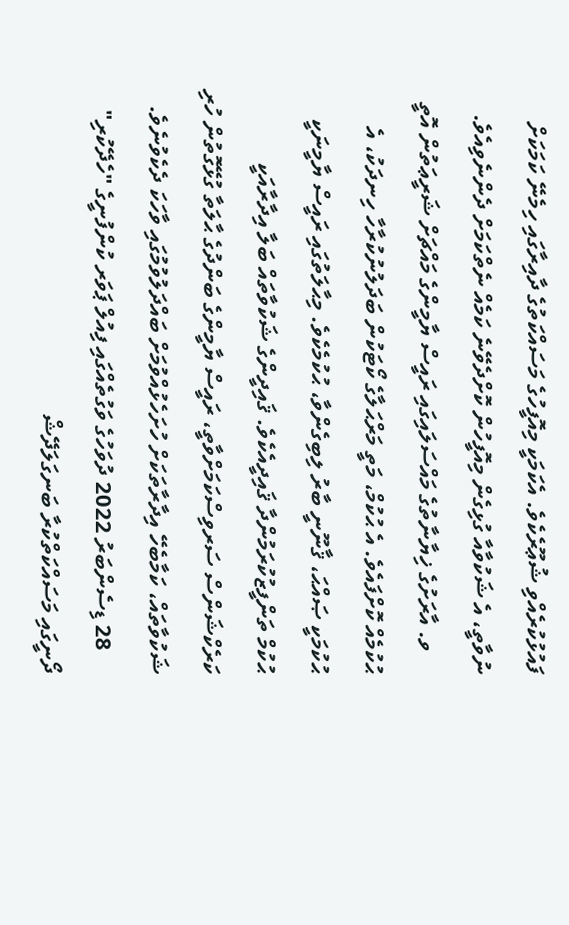ފައުޅުކުރެއްވި ޝުޢޫރެކެވެ. އެކަމަކީ މިއޮފީހުގެ މަސައްކަތުގެ ދާއިރާގައި ހިމެނޭ ކަމަކަށް ނުވާތީ، އެ ޝަކުވާއާ ގުޅިގެން މިއޮފީހުން ކޮށްދެވޭނެ ކަމެއް ނެތްކަމަށް ދެންނެވިއެވެ.
    ވ. އާރަށުގެ ޚިޔާނާތުގެ މައްސަލައިގައި ރައީސް ޔާމީންގެ މައްޗަށް ޝަރީޢަތުން އޮތީ ޙުކުމެއް ކޮށްފައެވެ. އެ ޙުކުމް، މަތީ މަރްޙަލާގެ ކޯޓަކުން ބަދަލުނުކުރާހާ ހިނދަކު، އެ ޙުކުމަކީ ޞައްޙަ، ޤާނޫނީ ބާރު ލިބިގެންވާ، ޙުކުމެކެވެ. މިޙާލަތުގައި ރައީސް ޔާމީނަކީ ޙުކުމް ތަންފީޒުކުރަމުންދާ ޤައިދީއެކެވެ. ޤައިދީންގެ ޝަކުވާތައް ބަލާ އިދާރާއަކީ ކަރެކްޝަންސް ސަރވިސްކަމަށްވާތީ، ރައީސް ޔާމީންގެ ބަންދުގެ ޙާލަތާ ގުޅޭގޮތުން ހުރި ޝަކުވާތައް، ކަމާބެހޭ އިދާރާތަކަށް ހުށަހެޅުއްވުމަށް ބައްދަލުވުމުގައި ވާހަކަ ދެކެވުނެވެ.
    28 ޑިސެންބަރު 2022 ދުވަހުގެ ވަގުތެއްގައި ފިއުލް ޕަވަރ ކުންފުނީގެ "ހެދޭކުރި" ދޯނީގައި މަސައްކަތްކުރާ ބަނގަލަދޭޝް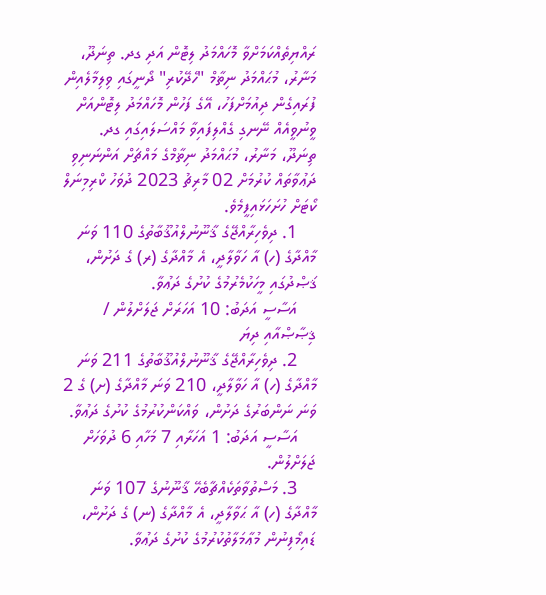ރައްޔިތެއްކަމަށްވާ މޮހައްމަދު ލިޓޮން އަދި ގދ. ތިނަދޫ، މަނާރު، މުޙައްމަދު ނިޡާމް "ހެދޭކުރި" ދޯނީގައި ވިލިމާލެއިން ފުރައިގެން ދިއުމަށްފަހު، އޭގެ ފަހުން މޮހައްމަދު ލިޓޮންއަށް ވީނުވީއެއް ނޭނގި ގެއްލިފައިވާ މައްސަލައިގައި ގދ. ތިނަދޫ، މަނާރު، މުޙައްމަދު ނިޡާމްގެ މައްޗަށް އަންނަނިވި ދަޢުވާތައް ކުރުމަށް 02 މާރިޗު 2023 ދުވަހު ކްރިމިނަލް ކޯޓަށް ހުށަހަޅައިފީމެވެ.
    1. ދިވެހިރާއްޖޭގެ ޤާނޫނުލްއުޤޫބާތުގެ 110 ވަނަ މާއްދާގެ (ހ) އާ ހަވާލާދީ، އެ މާއްދާގެ (ރ) ގެ ދަށުން، ޤަޞްދުގައި މީހަކުމެރުމުގެ ކުށުގެ ދަޢުވާ.
    އަސާސީ އަދަބު: 10 އަހަރަށް ޖަލަށްލުން / ޤިޞާޞްއާއި ދިޔަ
    2. ދިވެހިރާއްޖޭގެ ޤާނޫނުލްއުޤޫބާތުގެ 211 ވަނަ މާއްދާގެ (ހ) އާ ހަވާލާދީ، 210 ވަނަ މާއްދާގެ (ށ) ގެ 2 ވަނަ ނަންބަރުގެ ދަށުން، ވައްކަންކުރުމުގެ ކުށުގެ ދަޢުވާ.
    އަސާސީ އަދަބު: 1 އަހަރާއި 7 މަހާއި 6 ދުވަހަށް ޖަލަށްލުން.
    3. މަސްތުވާތަކެއްޗާބެހޭ ޤާނޫނުގެ 107 ވަނަ މާއްދާގެ (ހ) އާ ޙަވާލާދީ، އެ މާއްދާގެ (ނ) ގެ ދަށުން، ޑައިމޯފިނުން މުޢާމަލާތުކުރުމުގެ ކުށުގެ ދަޢުވާ.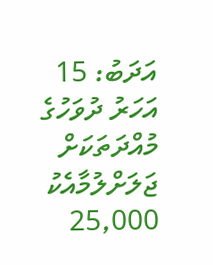އަދަބު: 15 އަހަރު ދުވަހުގެ މުއްދަތަކަށް ޖަލަށްލުމާއެކު 25,000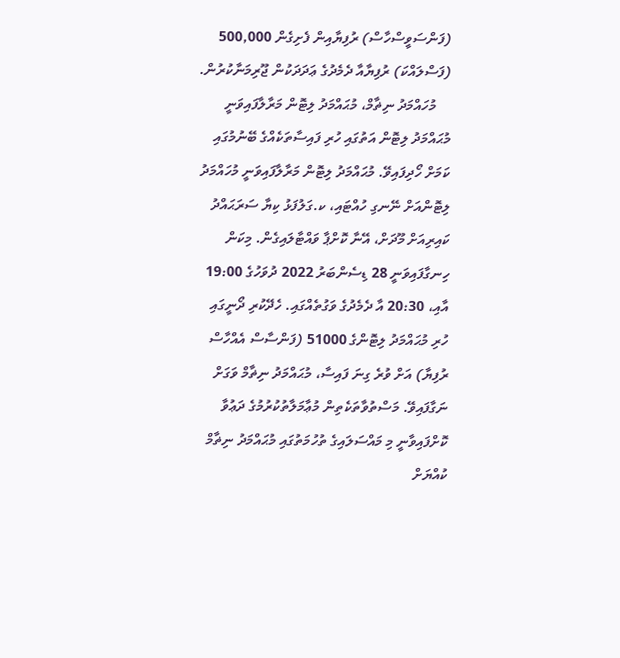(ފަންސަވީސްހާސް) ރުފިޔާއިން ފެށިގެން 500,000 (ފަސްލައްކަ) ރުފިޔާއާ ދެމެދުގެ ޢަދަދަކުން ޖޫރިމަނާކުރުން.
    މުހައްމަދު ނިޡާމް، މުޙައްމަދު ލިޓޮން މަރާލާފައިވަނީ މުޙައްމަދު ލިޓޮން އަތުގައި ހުރި ފައިސާތަކެއްގެ ބޭނުމުގައި ކަމަށް ހޯދިފައިވޭ. މުޙައްމަދު ލިޓޮން މަރާލާފައިވަނީ މުހައްމަދު ލިޓޮންއަށް ނޭނގި ހުއްޓައި، ކ.ގަލުފަޅު ކިޔާ ސަރަޙައްދު ކައިރިއަށް މޫދަށް، އޭނާ ކޮށްޕާ ވައްޓާލައިގެން. މިކަން ހިނގާފައިވަނީ 28 ޑިސެންބަރު 2022 ދުވަހުގެ 19:00 އާއި، 20:30 އާ ދެމެދުގެ ވަގުތެއްގައި. ހެދޭކުރި ދޯނީގައި ހުރި މުޙައްމަދު ލިޓޮންގެ 51000 (ފަންސާސް އެއްހާސް ރުފިޔާ) އަށް ވުރެ ގިނަ ފައިސާ، މުޙައްމަދު ނިޡާމް ވަގަށް ނަގާފައިވޭ. މަސްތުވާތަކެތިން މުޢާމަލާތުކުރުމުގެ ދަޢުވާ ކޮށްފައިވާނީ މި މައްސަލައިގެ ތުހުމަތުގައި މުޙައްމަދު ނިޡާމް ކުއްޔަށް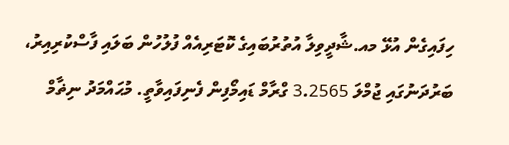ހިފައިގެން އުޅޭ މއ.ޝާދީވިލާ އުތުރުބައިގެ ކޮޓަރިއެއް ފުލުހުން ބަލައި ފާސްކުރިއިރު، ބަރުދަނުގައި ޖުމްލަ 3.2565 ގްރާމް ޑައިމޯފިން ފެނިފައިވާތީ. މުޙައްމަދު ނިޡާމް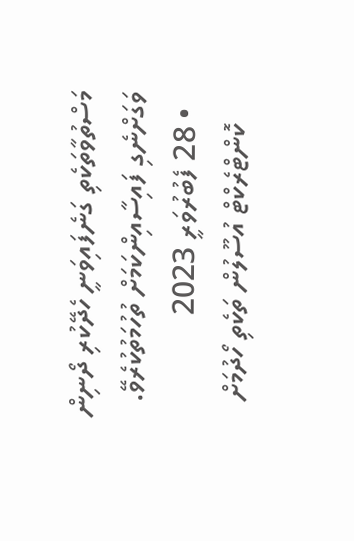މަސްތުވާތަކެތި ގަނެފައިވަނީ ހެދޭކުރި ދޯނިން ވަގަށްނެގި ފައިސާއިންކަމަށް ތުހުމަތުކުރެވޭ.
  • 28 ފެބުރުވަރީ 2023
    ކޮންޓްރެކްޓް އުސޫލުން ތަކެތި ހޯދުމަށް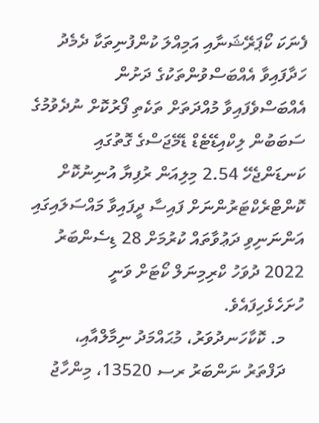ފެނަކަ ކޯޕަރޭޝަނާއި އަމިއްލަ ކުންފުނިތަކާ ދެމެދު ހަދާފައިވާ އެއްބަސްވުންތަކުގެ ދަށުން އެއްބަސްވެފައިވާ މުއްދަތަށް ތަކެތި ފޯރުކޮށް ނުދެވުމުގެ ސަބަބުން ލިކްއިޑޭޓެޑް ޑެމޭޖަސްގެ ގޮތުގައި ކަނޑަންޖެހޭ 2.54 މިލިއަން ރުފިޔާ އުނިނުކޮށް ކޮންޓްރެކްޓަރުންނަށް ފައިސާ ދީފައިވާ މައްސަލައިގައި އަންނަނިވި ދަޢުވާތައް ކުރުމަށް 28 ޑިސެންބަރު 2022 ދުވަހު ކްރިމިނަލް ކޯޓަށް ވަނީ ހުށަހެޅެހިފައެވެ.
    މ. ކޮކާހަނދުވަރު، މުޙައްމަދު ނިމާލްއާއި،
    ދަފްތަރު ނަންބަރު ރސ 13520، މިންހާޖު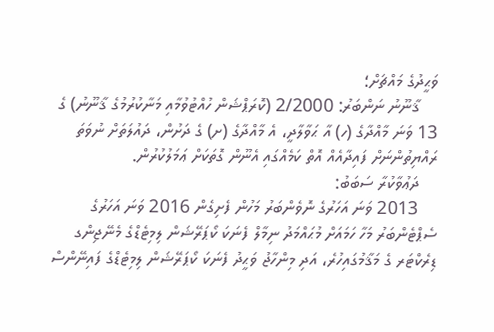ވަޙީދުގެ މައްޗަށް؛
    ޤާނޫނު ނަންބަރު: 2/2000 (ކޮރަޕްޝަން ހުއްޓުވުމާއި މަނާކުރުމުގެ ޤާނޫނު) ގެ 13 ވަނަ މާއްދާގެ (ހ) އާ ޙަވާލާދީ، އެ މާއްދާގެ (ށ) ގެ ދަށުން، ދައުލަތަށް ނުވަތަ ރައްޔިތުންނަށް ފައިދާއެއް އޮތް ކަމެއްގައި އެނޫން ގޮތަކަށް ޢަމަލުކުރުން.
    ދަޢުވާކުރާ ސަބަބު:
    2013 ވަނަ އަހަރުގެ ނޮވެންބަރު މަހުން ފެށިގެން 2016 ވަނަ އަހަރުގެ ސެޕްޓެންބަރު މަހާ ހަމައަށް މުޙައްމަދު ނިމާލް ފެނަކަ ކޯޕަރޭޝަން ލިމިޓެޑްގެ މެނޭޖިންގ ޑިރެކްޓަރ ގެ މަޤާމުގައިހުރެ، އަދި މިންހާޖު ވަޙީދު ފެނަކަ ކޯޕަރޭޝަން ލިމިޓެޑްގެ ފައިނޭންސް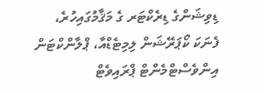ޑިވިޝަންގެ ޑިރެކްޓަރ ގެ މަޤާމުގައިހުރެ، ފެނަކަ ކޯޕަރޭޝަން ލިމިޓެޑްއާ، ޕްލާންކްޓަން އިންވެސްޓްމެންޓް ޕްރައިވެޓް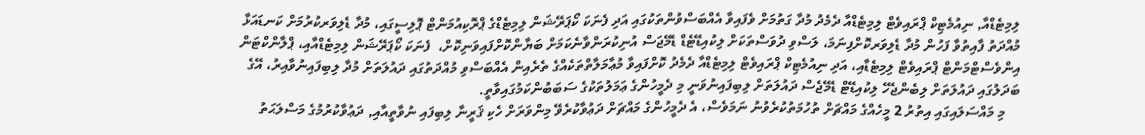ލިމިޓެޑްއާ, ނިއުމެޓިކް ޕްރައިވެޓް ލިމިޓެޑްއާ ދެމެދު މުދާ ގަތުމަށް ވެފައިވާ އެއްބަސްވުންތަކުގައި އަދި ފެނަކަ ކޯޕަރޭޝަން ލިމިޓެޑްގެ ޕްރޮކިއުމަންޓް ޕޮލިސީގައި، މުދާ ޑެލިވަރކުރުމަށް ކަނޑައަޅާ މުއްދަތު ފާއިތުވާ ފަހުން މުދާ ޑެލިވަރކޮށްފިނަމަ، ލަސްވި ދުވަސްތަކަށް ލިކުއިޑޭޓެޑް ޑެމޭޖަސް އުނިކުރަންވާނެކަމަށް ބަޔާންކޮށްފައިވަނިކޮށް،  ފެނަކަ ކޯޕަރޭޝަން ލިމިޓެޑްއާއި، ޕްލާންކްޓަން އިންވެސްޓްމަންޓް ޕްރައިވެޓް ލިމިޓެޑާއި، އަދި ނިއުމެޓިކް ޕްރައިވެޓް ލިމިޓެޑްއާ ދެމެދު ކޮށްފައިވާ މުޢާމަލާތްތަކެއްގެ ތެރެއިން އެއްބަސްވި މުއްދަތުގައި ދައުލަތަށް މުދާ ލިބިފައިނުވާއިރު، އޭގެ ބަދަލުގައި ދައުލަތަށް ލިބެންޖެހޭ ލިކުއިޑޭޓް ޑެމޭޖެސް ދައުލަތަށް ލިބިފައިނުވަނީ މި ދެމީހުންގެ ޢަމަލުތަކުގެ ސަބަބުންކަމުގައިވާތީ.
    މި މައްސަލައިގައި އިތުރު 2 މީހެއްގެ މައްޗަށް ތުހުމަތުކުރެވުނު ނަމަވެސް، އެ ދެމީހުންގެ މައްޗަށް ދަޢުވާކުރެވޭ މިންވަރަށް ހެކި ޤަރީނާ ލިބިފައި ނުވާތީއާއި, ދަޢުވާކުރުމުގެ މަސްލަޙަތު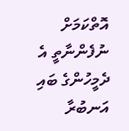އޮތްކަމަށް ނުފެންނާތީ އެ ދެމީހުންގެ ބައި އަނބުރާ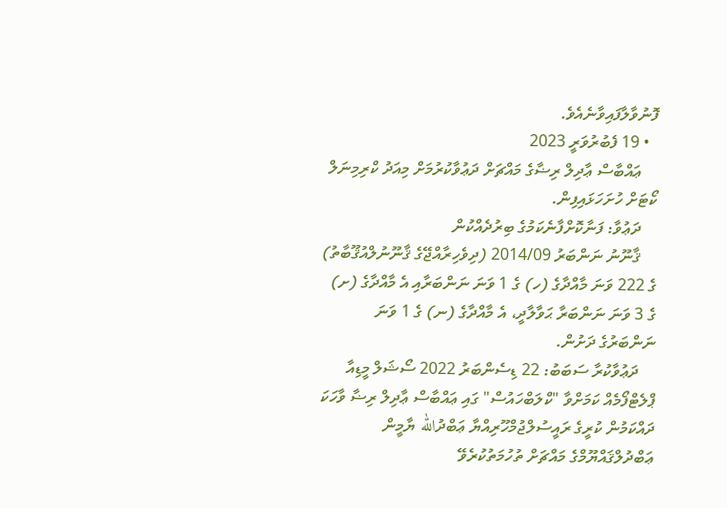ފޮނުވާލާފައިވާނެއެވެ.
  • 19 ފެބުރުވަރީ 2023
    ޢައްބާސް ޢާދިލް ރިޟާގެ މައްޗަށް ދަޢުވާކުރުމަށް މިއަދު ކްރިމިނަލް ކޯޓަށް ހުށަހަޅައިފިން.
    ދަޢުވާ: ފަނާކޮށްފާނެކަމުގެ ބިރުދެއްކުން
    ޤާނޫނު ނަންބަރު 2014/09 (ދިވެހިރާއްޖޭގެ ޤާނޫނުލްއުޤޫބާތު) ގެ 222 ވަނަ މާއްދާގެ (ހ) ގެ 1 ވަނަ ނަންބަރާއި އެ މާއްދާގެ (ށ) ގެ 3 ވަނަ ނަންބަރާ ޙަވާލާދީ، އެ މާއްދާގެ (ނ) ގެ 1 ވަނަ ނަންބަރުގެ ދަށުން.
    ދަޢުވާކުރާ ސަބަބު: 22 ޑިސެންބަރު 2022 ސޯޝަލް މީޑިއާ ޕްލެޓްފޯމެއް ކަމަށްވާ "ކްލަބްހައުސް" ގައި ޢައްބާސް ޢާދިލް ރިޟާ ވާހަކަ ދައްކަމުން ކުރީގެ ރައީސުލްޖުމްހޫރިއްޔާ ޢަބްދުالله ޔާމީން ޢަބްދުލްޤައްޔޫމްގެ މައްޗަށް ތުހުމަތުކުރެވޭ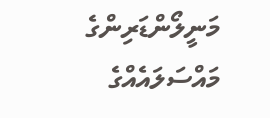މަނީލޯންޑަރިންގެ މައްސަލައެއްގެ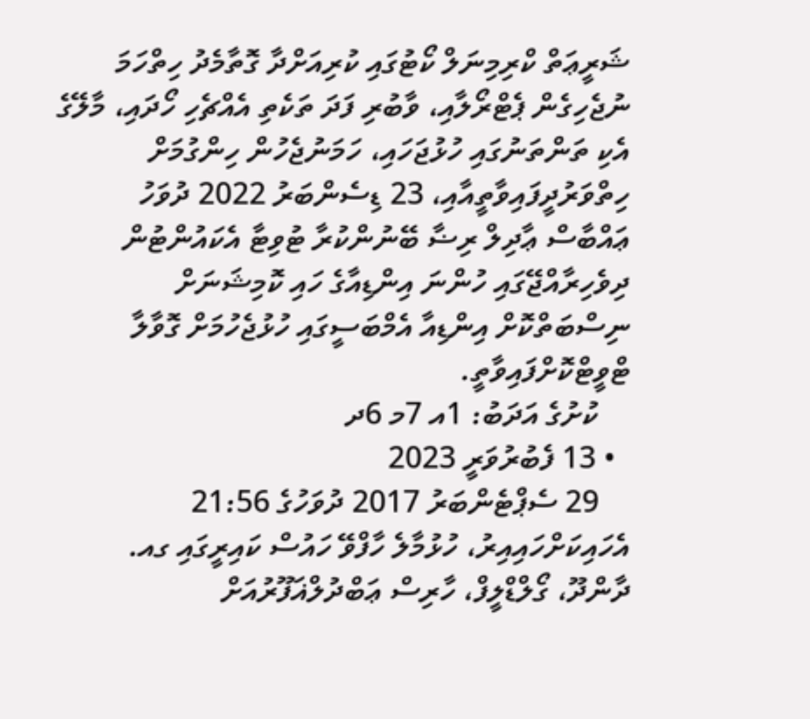ޝަރީޢަތް ކްރިމިނަލް ކޯޓުގައި ކުރިއަށްދާ ގޮތާމެދު ހިތްހަމަ ނުޖެހިގެން ޕެޓްރޯލާއި، ވާބުރި ފަދަ ތަކެތި އެއްޗެހި ހޯދައި، މާލޭގެ އެކި ތަންތަނުގައި ހުޅުޖަހައި، ހަމަނުޖެހުން ހިންގުމަށް ހިތްވަރުދީފައިވާތީއާއި، 23 ޑިސެންބަރު 2022 ދުވަހު ޢައްބާސް ޢާދިލް ރިޟާ ބޭނުންކުރާ ޓުވިޓާ އެކައުންޓުން ދިވެހިރާއްޖޭގައި ހުންނަ އިންޑިއާގެ ހައި ކޮމިޝަނަށް ނިސްބަތްކޮށް އިންޑިއާ އެމްބަސީގައި ހުޅުޖެހުމަށް ގޮވާލާ ޓްވީޓްކޮށްފައިވާތީ.
    ކުށުގެ އަދަބު: 1އ 7މ 6ދ
  • 13 ފެބުރުވަރީ 2023
    29 ސެޕްޓެންބަރު 2017 ދުވަހުގެ 21:56 އެހައިކަށްހައިއިރު، ހުޅުމާލެ ހާފްވޭ ހައުސް ކައިރީގައި ގއ. ދާންދޫ، ގޯލްޑްލީފް، ހާރިސް ޢަބްދުލްޣަފޫރުއަށް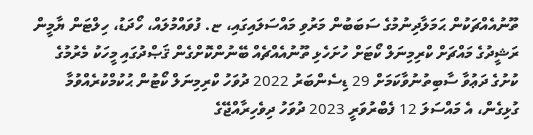ތޫނުއެއްޗަކުން ޙަމަލާދިނުމުގެ ސަބަބުން މަރުވި މައްސަލައިގައި، ޏ. ފުވައްމުލައް، ހޯދަޑު، ހިލްޓަން ޔާމީން ރަޝީދުގެ މައްޗަށް ކްރިމިނަލް ކޯޓަށް ހުށަހެޅި ތޫނުއެއްޗެއް ބޭނުންކޮށްގެން ޤަޞްދުގައި މީހަކު މެރުމުގެ ކުށުގެ ދަޢުވާ ސާބިތުނުވާކަމަށް 29 ޑިސެންބަރު 2022 ދުވަހު ކްރިމިނަލް ކޯޓުން ޙުކުމްކުރެއްވުމާ ގުޅިގެން، އެ މައްސަލަ 12 ފެބްރުވަރީ 2023 ދުވަހު ދިވެހިރާއްޖޭގެ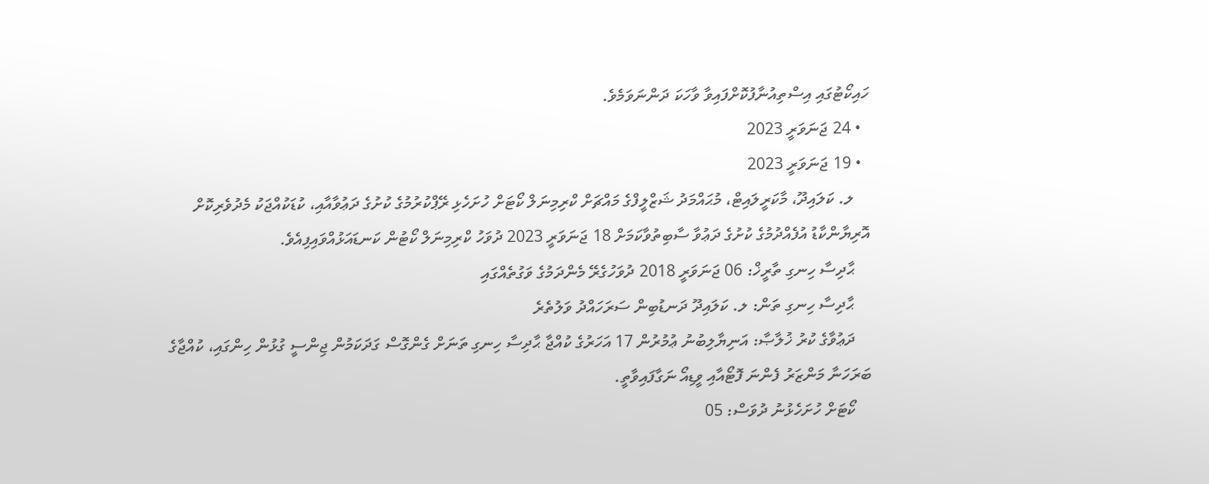ހައިކޯޓުގައި އިސްތިއުނާފުކޮށްފައިވާ ވާހަކަ ދަންނަވަމެވެ.
  • 24 ޖަނަވަރީ 2023
  • 19 ޖަނަވަރީ 2023
    ލ. ކަލައިދޫ، މާކަރީލައިޓް، މުޙައްމަދު ޝަޒްލީފްގެ މައްޗަށް ކްރިމިނަލް ކޯޓަށް ހުށަހެޅި ރޭޕްކުރުމުގެ ކުށުގެ ދަޢުވާއާއި، ކުޑަކުއްޖަކު މެދުވެރިކޮށް އޮރިޔާންކާޑު އުފެއްދުމުގެ ކުށުގެ ދަޢުވާ ސާބިތުވާކަމަށް 18 ޖަނަވަރީ 2023 ދުވަހު ކްރިމިނަލް ކޯޓުން ކަނޑައަޅުއްވައިފިއެވެ.
    ޙާދިސާ ހިނގި ތާރީޚް: 06 ޖަނަވަރީ 2018 ދުވަހުގެރޭ މެންދަމުގެ ވަގުތެއްގައި
    ޙާދިސާ ހިނގި ތަން: ލ. ކަލައިދޫ ދަނޑުބިން ސަރަހައްދު ވަލުތެރެ
    ދަޢުވާގެ ކުރު ޚުލާޞާ: އަނިޔާލިބުނު ޢުމުރުން 17 އަހަރުގެ ކުއްޖާ ޙާދިސާ ހިނގި ތަނަށް ގެންގޮސް ގަދަކަމުން ޖިންސީ ގުޅުން ހިންގައި، ކުއްޖާގެ ބަރަހަނާ މަންޒަރު ފެންނަ ފޮޓޯއާއި ވީޑިއޯ ނަގާފައިވާތީ.
    ކޯޓަށް ހުށަހެޅުނު ދުވަސް: 05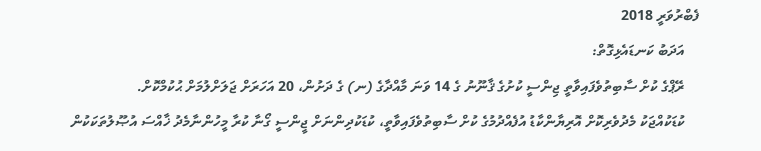ފެބްރުވަރީ 2018
    އަދަބު ކަނޑައެޅިގޮތް:
    ރޭޕްގެ ކުށް ސާބިތުވެފައިވާތީ ޖިންސީ ކުށުގެ ޤާނޫނު ގެ 14 ވަނަ މާއްދާގެ (ނ) ގެ ދަށުން، 20 އަހަރަށް ޖަލަށްލުމަށް ޙުކުމްކޮށް.
    ކުޑަކުއްޖަކު މެދުވެރިކޮށް އޮރިޔާންކާޑު އުފެއްދުމުގެ ކުށް ސާބިތުވެފައިވާތީ، ކުޑަކުދިންނަށް ޖީންސީ ގޯނާ ކުރާ މީހުންނާމެދު ޚާއްސަ އުޞޫލުތަކަކުން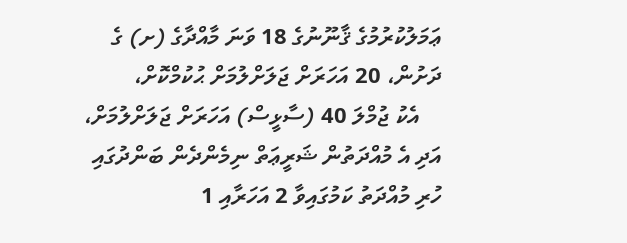ޢަމަލުކުރުމުގެ ޤާނޫނުގެ 18 ވަނަ މާއްދާގެ (ށ) ގެ ދަށުން، 20 އަހަރަށް ޖަލަށްލުމަށް ޙުކުމްކޮށް،
    އެކު ޖުމްލަ 40 (ސާޅީސް) އަހަރަށް ޖަލަށްލުމަށް، އަދި އެ މުއްދަތުން ޝަރީޢަތް ނިމެންދެން ބަންދުގައި ހުރި މުއްދަތު ކަމުގައިވާ 2 އަހަރާއި 1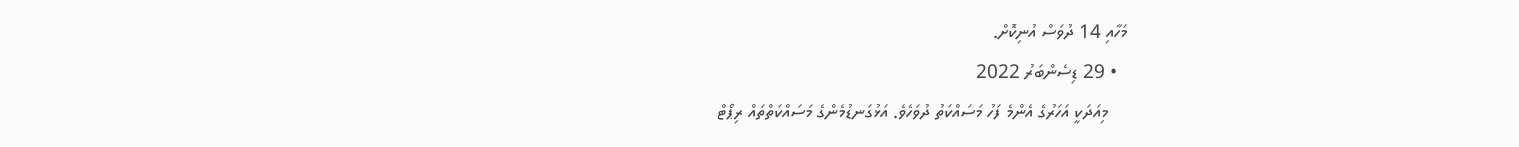މަހާއި 14 ދުވަސް އުނިކޮށް.
  • 29 ޑިސެންބަރު 2022
    މިއަދަކީ އަހަރުގެ އެންމެ ފަހު މަސައްކަތު ދުވަހެވެ. އަޅުގަނޑުމެންގެ މަސައްކަތްތައް ރިޕޯޓް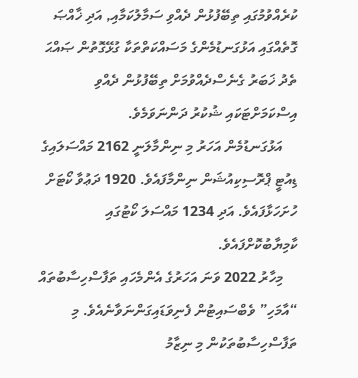ކުރެއްވުމުގައި ތިބޭފުޅުން ދެއްވި ސަމާލުކަމާއި, އަދި ޚާއްޞަ ގޮތެއްގައި އަޅުގަނޑުމެންގެ މަސައްކަތްތަކާ ގުޅޭގޮތުން ޞައްޙަ ތެދު ޚަބަރު ގެނެސްދެއްވުމަށް ތިބޭފުޅުން ދެއްވި އިސްކަމަށްޓަކައި ޝުކުރު ދަންނަވަމެވެ.
    އަޅުގަނޑުމެން އަހަރު މި ނިންމާލަނީ 2162 މައްސަލައިގެ ޑިއުޓީ ޕްރޮސިކިއުޝަން ނިންމާފައެވެ. 1920 ދަޢުވާ ކޯޓަށް ހުށަހަޅާފައެވެ. އަދި 1234 މައްސަލަ ކޯޓުގައި ކާމިޔާބުކޮށްފައެވެ.
    މިހާރު 2022 ވަނަ އަހަރުގެ އެންމެހައި ތަފާސްހިސާބުތައް “އާމަހި” ވެބްސައިޓުން ފެނިވަޑައިގަންނަވާނެއެވެ. މި ތަފާސްހިސާބުތަކުން މި ނިޒާމު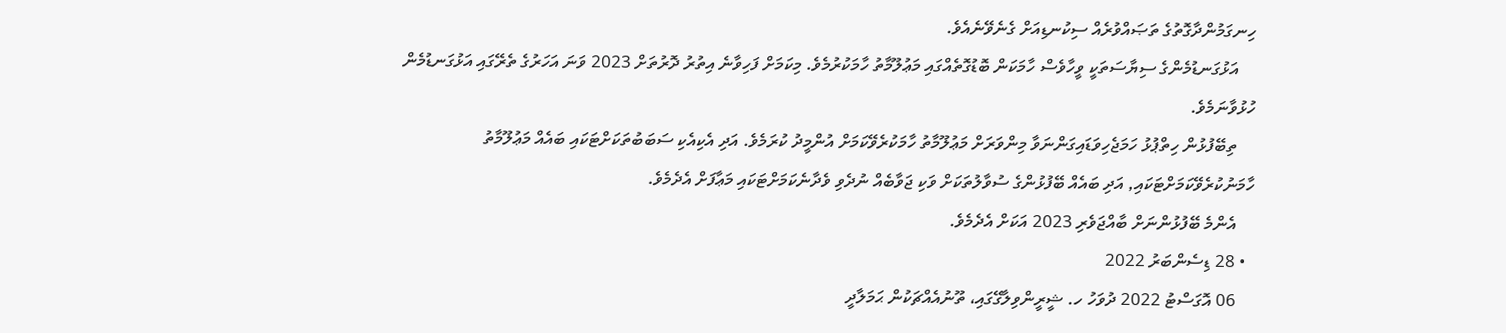ހިނގަމުންދާގޮތުގެ ތަޞައްވުރެއް ސިކުނޑިއަށް ގެނެވޭނެއެވެ.
    އަޅުގަނޑުމެންގެ ސިޔާސަތަކީ ވީހާވެސް ހާމަކަން ބޮޑުގޮތެއްގައި މަޢުލޫމާތު ހާމަކުރުމެވެ. މިކަމަށް ފަހިވާނެ އިތުރު ދޮރުތަށް 2023 ވަނަ އަހަރުގެ ތެރޭގައި އަޅުގަނޑުމެން ހުޅުވާނަމެވެ.
    ތިބޭފުޅުން ހިތްޕުޅު ހަމަޖެހިވަޑައިގަންނަވާ މިންވަރަށް މަޢުލޫމާތު ހާމަކުރެވޭކަމަށް އުންމީދު ކުރަމެވެ. އަދި އެކިއެކި ސަބަބުތަކަށްޓަކައި ބައެއް މަޢުލޫމާތު ހާމަނުކުރެވޭކަމަށްޓަކައި, އަދި ބައެއް ބޭފުޅުންގެ ސުވާލުތަކަށް ވަކި ޖަވާބެއް ނުދެވި ވެދާނެކަމަށްޓަކައި މަޢާފަށް އެދެމެވެ.
    އެންމެ ބޭފުޅުންނަށް ބާއްޖަވެރި 2023 އަކަށް އެދެމެވެ.
  • 28 ޑިސެންބަރު 2022
    06 އޮގަސްޓު 2022 ދުވަހު ހ. ޝީރީންވިލާގޭގައި، ތޫނުއެއްޗަކުން ޙަމަލާދީ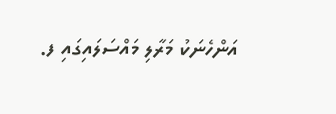އަންހެނަކު މަރާލި މައްސަލައިގައި ފ.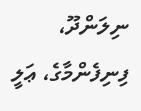ނިލަންދޫ، ފިނިފެންމާގެ، ޢަލީ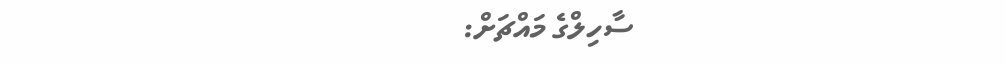ސާހިލްގެ މައްޗަށް: